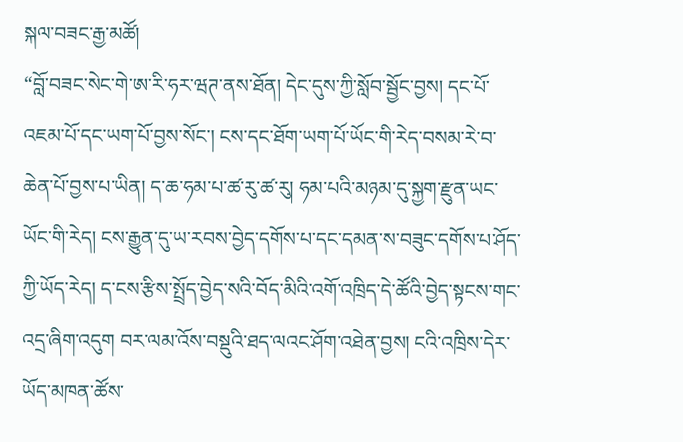སྐལ་བཟང་རྒྱ་མཚོ།
“བློ་བཟང་སེང་གེ་ཨ་རི་ཧར་ཝཊ་ནས་ཐོན། དེང་དུས་ཀྱི་སློབ་སྦྱོང་བྱས། དང་པོ་འཇམ་པོ་དང་ཡག་པོ་བྱས་སོང་། ངས་དང་ཐོག་ཡག་པོ་ཡོང་གི་རེད་བསམ་རེ་བ་ཆེན་པོ་བྱས་པ་ཡིན། ད་ཆ་ཧམ་པ་ཚ་རུ་ཚ་རུ། ཧམ་པའི་མཉམ་དུ་སྐྱག་རྫུན་ཡང་ཡོང་གི་རེད། ངས་རྒྱུན་དུ་ཡ་རབས་བྱེད་དགོས་པ་དང་དམན་ས་བཟུང་དགོས་པ་ཤོད་ཀྱི་ཡོད་རེད། ད་ངས་རྩིས་སྤྲོད་བྱེད་སའི་བོད་མིའི་འགོ་འཁྲིད་དེ་ཚོའི་བྱེད་སྟངས་གང་འདྲ་ཞིག་འདུག བར་ལམ་འོས་བསྡུའི་ཐད་ལའང་ཤོག་འཐེན་བྱས། ངའི་འཁྲིས་དེར་ཡོད་མཁན་ཚོས་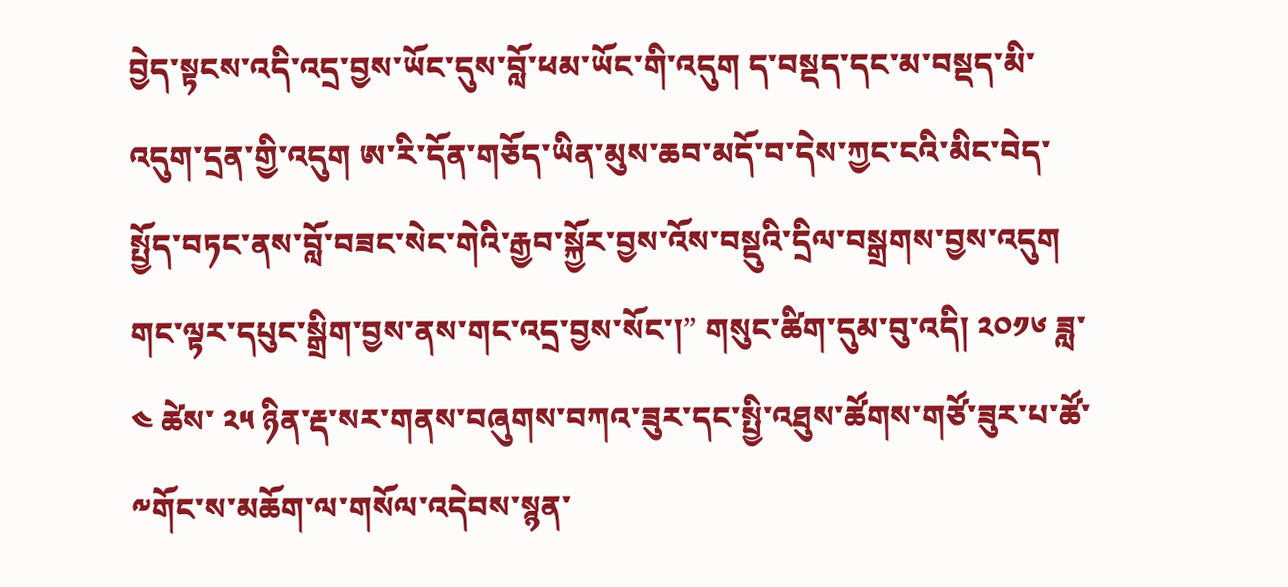བྱེད་སྟངས་འདི་འདྲ་བྱས་ཡོང་དུས་བློ་ཕམ་ཡོང་གི་འདུག ད་བསྡད་དང་མ་བསྡད་མི་འདུག་དྲན་གྱི་འདུག ཨ་རི་དོན་གཅོད་ཡིན་མུས་ཆབ་མདོ་བ་དེས་ཀྱང་ངའི་མིང་བེད་སྤྱོད་བཏང་ནས་བློ་བཟང་སེང་གེའི་རྒྱབ་སྐྱོར་བྱས་འོས་བསྡུའི་དྲིལ་བསྒྲགས་བྱས་འདུག གང་ལྟར་དཔུང་སྒྲིག་བྱས་ནས་གང་འདྲ་བྱས་སོང་།” གསུང་ཚིག་དུམ་བུ་འདི། ༢༠༡༦ ཟླ་ ༤ ཚེས་ ༢༥ ཉིན་རྡ་སར་གནས་བཞུགས་བཀའ་ཟུར་དང་སྤྱི་འཐུས་ཚོགས་གཙོ་ཟུར་པ་ཚོ་༸གོང་ས་མཆོག་ལ་གསོལ་འདེབས་སྙན་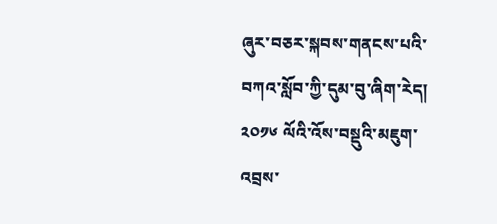ཞུར་བཅར་སྐབས་གནངས་པའི་བཀའ་སློབ་ཀྱི་དུམ་བུ་ཞིག་རེད།
༢༠༡༦ ལོའི་འོས་བསྡུའི་མཇུག་འབྲས་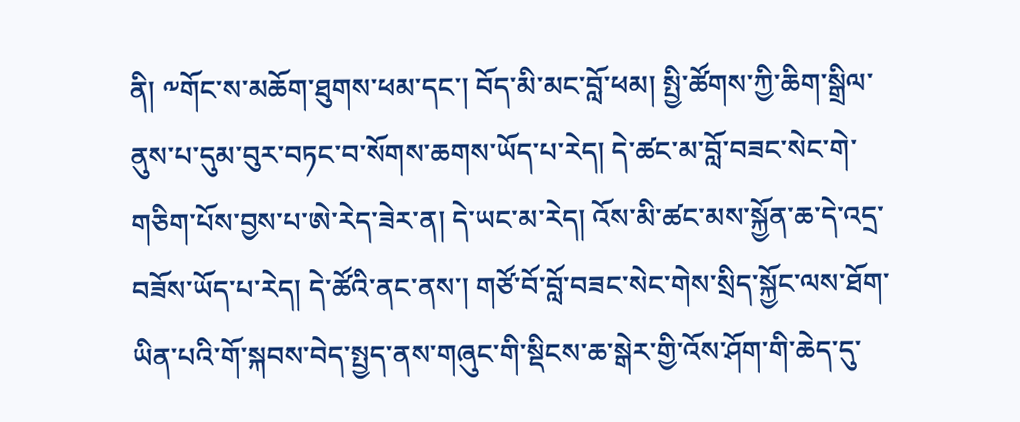ནི། ༸གོང་ས་མཆོག་ཐུགས་ཕམ་དང་། བོད་མི་མང་བློ་ཕམ། སྤྱི་ཚོགས་ཀྱི་ཆིག་སྒྲིལ་ནུས་པ་དུམ་བུར་བཏང་བ་སོགས་ཆགས་ཡོད་པ་རེད། དེ་ཚང་མ་བློ་བཟང་སེང་གེ་གཅིག་པོས་བྱས་པ་ཨེ་རེད་ཟེར་ན། དེ་ཡང་མ་རེད། འོས་མི་ཚང་མས་སྐྱོན་ཆ་དེ་འདྲ་བཟོས་ཡོད་པ་རེད། དེ་ཚོའི་ནང་ནས་། གཙོ་བོ་བློ་བཟང་སེང་གེས་སྲིད་སྐྱོང་ལས་ཐོག་ཡིན་པའི་གོ་སྐབས་བེད་སྤྱད་ནས་གཞུང་གི་སྡིངས་ཆ་སྒེར་གྱི་འོས་ཤོག་གི་ཆེད་དུ་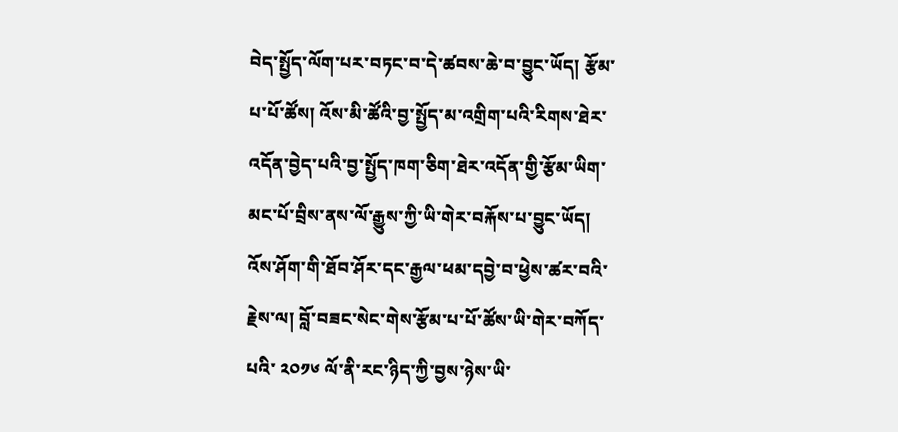བེད་སྤྱོད་ལོག་པར་བཏང་བ་དེ་ཚབས་ཆེ་བ་བྱུང་ཡོད། རྩོམ་པ་པོ་ཚོས། འོས་མི་ཚོའི་བྱ་སྤྱོད་མ་འགྲིག་པའི་རིགས་ཐེར་འདོན་བྱེད་པའི་བྱ་སྤྱོད་ཁག་ཅིག་ཐེར་འདོན་གྱི་རྩོམ་ཡིག་མང་པོ་བྲིས་ནས་ལོ་རྒྱུས་ཀྱི་ཡི་གེར་བརྐོས་པ་བྱུང་ཡོད། འོས་ཤོག་གི་ཐོབ་ཤོར་དང་རྒྱལ་ཕམ་དབྱེ་བ་ཕྱེས་ཚར་བའི་རྗེས་ལ། བློ་བཟང་སེང་གེས་རྩོམ་པ་པོ་ཚོས་ཡི་གེར་བཀོད་པའི་ ༢༠༡༦ ལོ་ནི་རང་ཉིད་ཀྱི་བྱས་ཉེས་ཡི་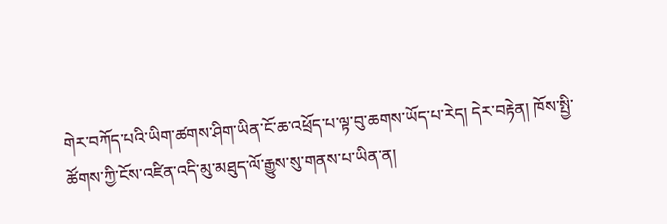གེར་བཀོད་པའི་ཡིག་ཚགས་ཤིག་ཡིན་ངོ་ཆ་འཕྲོད་པ་ལྟ་བུ་ཆགས་ཡོད་པ་རེད། དེར་བརྟེན། ཁོས་སྤྱི་ཚོགས་ཀྱི་ངོས་འཛིན་འདི་མུ་མཐུད་ལོ་རྒྱུས་སུ་གནས་པ་ཡིན་ན།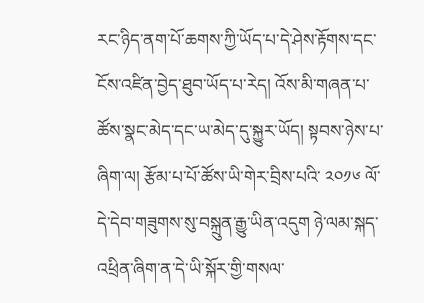རང་ཉིད་ནག་པོ་ཆགས་ཀྱི་ཡོད་པ་དེ་ཤེས་རྟོགས་དང་ངོས་འཛིན་བྱེད་ཐུབ་ཡོད་པ་རེད། འོས་མི་གཞན་པ་ཚོས་སྣང་མེད་དང་ཡ་མེད་དུ་སྐྱུར་ཡོད། སྟབས་ཉེས་པ་ཞིག་ལ། རྩོམ་པ་པོ་ཚོས་ཡི་གེར་བྲིས་པའི་ ༢༠༡༦ ལོ་དེ་དེབ་གཟུགས་སུ་བསྐྲུན་རྒྱུ་ཡིན་འདུག ཉེ་ལམ་སྐད་འཕྲིན་ཞིག་ན་དེ་ཡི་སྐོར་གྱི་གསལ་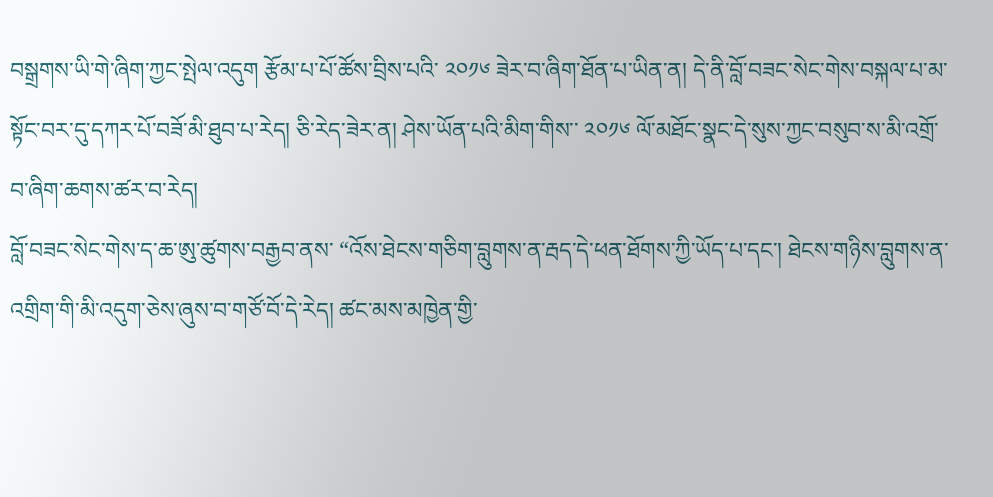བསྒྲགས་ཡི་གེ་ཞིག་ཀྱང་སྤེལ་འདུག རྩོམ་པ་པོ་ཚོས་བྲིས་པའི་ ༢༠༡༦ ཟེར་བ་ཞིག་ཐོན་པ་ཡིན་ན། དེ་ནི་བློ་བཟང་སེང་གེས་བསྐལ་པ་མ་སྟོང་བར་དུ་དཀར་པོ་བཟོ་མི་ཐུབ་པ་རེད། ཅི་རེད་ཟེར་ན། ཤེས་ཡོན་པའི་མིག་གིས་་ ༢༠༡༦ ལོ་མཐོང་སྣང་དེ་སུས་ཀྱང་བསུབ་ས་མི་འགྲོ་བ་ཞིག་ཆགས་ཚར་བ་རེད།
བློ་བཟང་སེང་གེས་ད་ཆ་ཨུ་ཚུགས་བརྒྱབ་ནས་ “འོས་ཐེངས་གཅིག་བླུགས་ན་རྦད་དེ་ཕན་ཐོགས་ཀྱི་ཡོད་པ་དང་། ཐེངས་གཉིས་བླུགས་ན་འགྲིག་གི་མི་འདུག་ཅེས་ཞུས་བ་གཙོ་བོ་དེ་རེད། ཚང་མས་མཁྱེན་གྱི་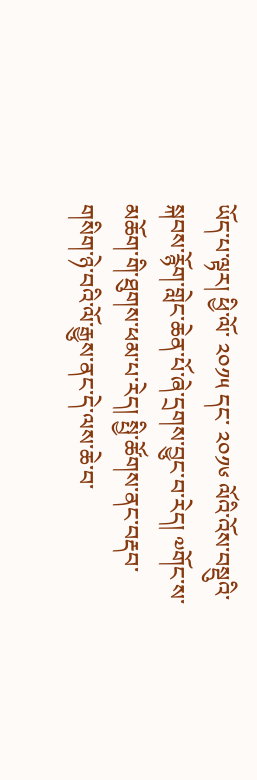ཡོད་པ་ལྟར། ཕྱི་ལོ་ ༢༠༡༥ དང་ ༢༠༡༦ ལོའི་འོས་བསྡུའི་སྐབས་རྙོག་གླེང་ཆེན་པོ་ཞེ་དྲགས་བྱུང་བ་རེད། ༧གོང་ས་མཆོག་གི་ཐུགས་ཕམ་པ་རེད། སྤྱི་ཚོགས་ནང་བརྡབ་གསིག་ཉེ་བའི་ལོ་རྒྱུས་ནང་དེ་ལས་ཆེ་བ་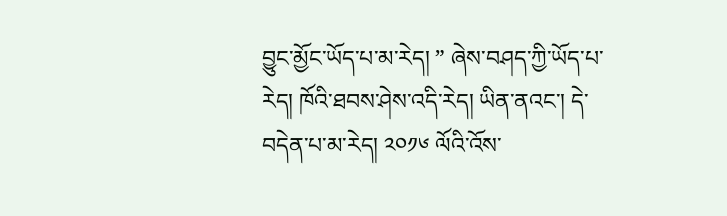བྱུང་མྱོང་ཡོད་པ་མ་རེད། ” ཞེས་བཤད་ཀྱི་ཡོད་པ་རེད། ཁོའི་ཐབས་ཤེས་འདི་རེད། ཡིན་ནའང་། དེ་བདེན་པ་མ་རེད། ༢༠༡༦ ལོའི་འོས་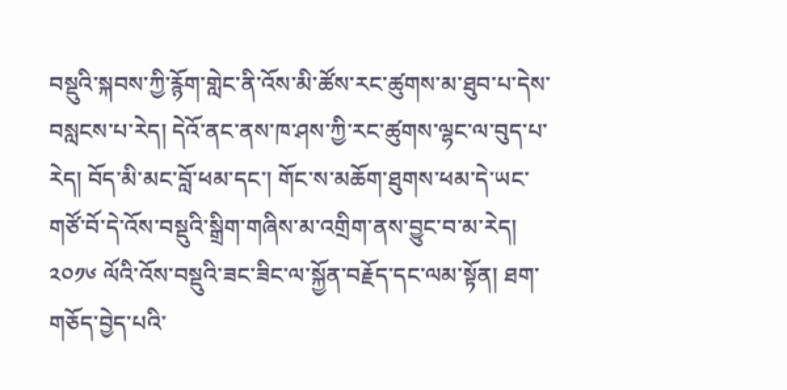བསྡུའི་སྐབས་ཀྱི་རྙོག་གླེང་ནི་འོས་མི་ཚོས་རང་ཚུགས་མ་ཐུབ་པ་དེས་བསླངས་པ་རེད། དེའོ་ནང་ནས་ཁ་ཤས་ཀྱི་རང་ཚུགས་ལྷང་ལ་བུད་པ་རེད། བོད་མི་མང་བློ་ཕམ་དང་། གོང་ས་མཆོག་ཐུགས་ཕམ་དེ་ཡང་གཙོ་བོ་དེ་འོས་བསྡུའི་སྒྲིག་གཞིས་མ་འགྲིག་ནས་བྱུང་བ་མ་རེད།
༢༠༡༦ ལོའི་འོས་བསྡུའི་ཟང་ཟིང་ལ་སྐྱོན་བརྗོད་དང་ལམ་སྟོན། ཐག་གཅོད་བྱེད་པའི་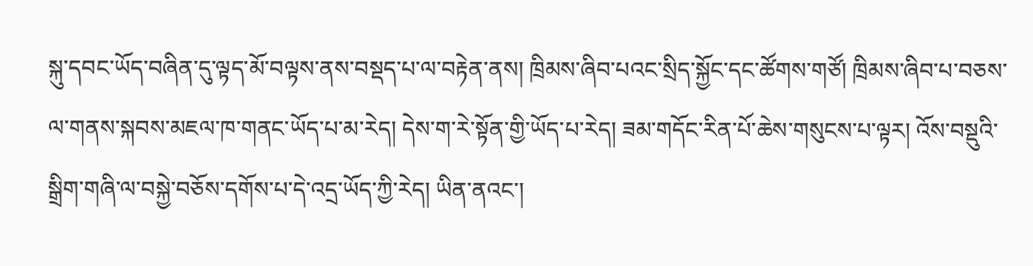སྐུ་དབང་ཡོད་བཞིན་དུ་ལྟད་མོ་བལྟས་ནས་བསྡད་པ་ལ་བརྟེན་ནས། ཁྲིམས་ཞིབ་པའང་སྲིད་སྐྱོང་དང་ཚོགས་གཙོ། ཁྲིམས་ཞིབ་པ་བཅས་ལ་གནས་སྐབས་མཇལ་ཁ་གནང་ཡོད་པ་མ་རེད། དེས་ག་རེ་སྟོན་གྱི་ཡོད་པ་རེད། ཟམ་གདོང་རིན་པོ་ཆེས་གསུངས་པ་ལྟར། འོས་བསྡུའི་སྒྲིག་གཞི་ལ་བསྐྱེ་བཅོས་དགོས་པ་དེ་འདྲ་ཡོད་ཀྱི་རེད། ཡིན་ནའང་།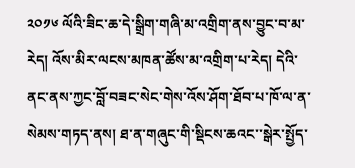༢༠༡༦ ལོའི་ཟིང་ཆ་དེ་སྒྲིག་གཞི་མ་འགྲིག་ནས་བྱུང་བ་མ་རེད། འོས་མིར་ལངས་མཁན་ཚོས་མ་འགྲིག་པ་རེད། དེའི་ནང་ནས་ཀྱང་བློ་བཟང་སེང་གེས་འོས་ཤོག་ཐོབ་པ་ཁོ་ལ་ན་སེམས་གཏད་ནས། ཐ་ན་གཞུང་གི་སྡིངས་ཆའང་་སྒེར་སྤྱོད་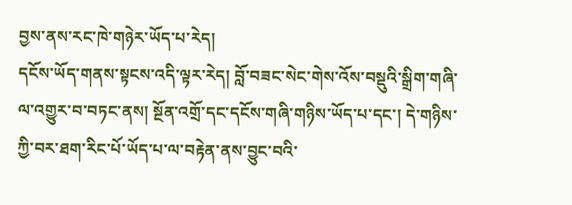བྱས་ནས་རང་ཁེ་གཉེར་ཡོད་པ་རེད།
དངོས་ཡོད་གནས་སྟངས་འདི་ལྟར་རེད། བློ་བཟང་སེང་གེས་འོས་བསྡུའི་སྒྲིག་གཞི་ལ་འགྱུར་བ་བཏང་ནས། སྔོན་འགྲོ་དང་དངོས་གཞི་གཉིས་ཡོད་པ་དང་། དེ་གཉིས་ཀྱི་བར་ཐག་རིང་པོ་ཡོད་པ་ལ་བརྟེན་ནས་བྱུང་བའི་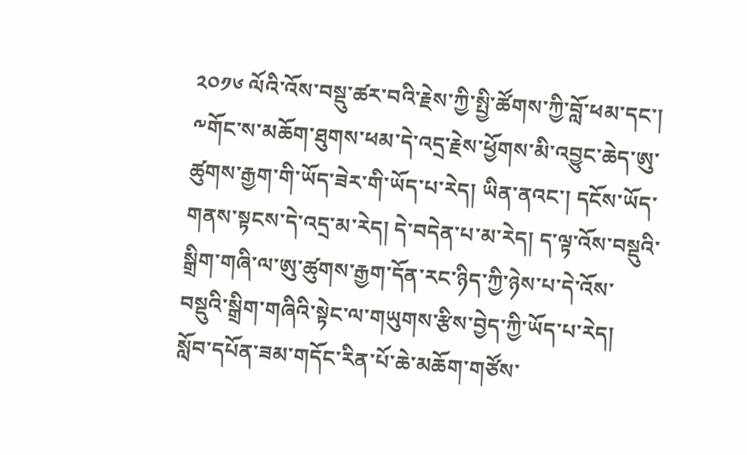༢༠༡༦ ལོའི་འོས་བསྡུ་ཚར་བའི་རྗེས་ཀྱི་སྤྱི་ཚོགས་ཀྱི་བློ་ཕམ་དང་། ༸གོང་ས་མཆོག་ཐུགས་ཕམ་དེ་འདྲ་རྗེས་ཕྱོགས་མི་འབྱུང་ཆེད་ཨུ་ཚུགས་རྒྱག་གི་ཡོད་ཟེར་གི་ཡོད་པ་རེད། ཡིན་ནའང་། དངོས་ཡོད་གནས་སྟངས་དེ་འདྲ་མ་རེད། དེ་བདེན་པ་མ་རེད། ད་ལྟ་འོས་བསྡུའི་སྒྲིག་གཞི་ལ་ཨུ་ཚུགས་རྒྱག་དོན་རང་ཉིད་ཀྱི་ཉེས་པ་དེ་འོས་བསྡུའི་སྒྲིག་གཞིའི་སྟེང་ལ་གཡུགས་རྩིས་བྱེད་ཀྱི་ཡོད་པ་རེད།
སློབ་དཔོན་ཟམ་གདོང་རིན་པོ་ཆེ་མཆོག་གཙོས་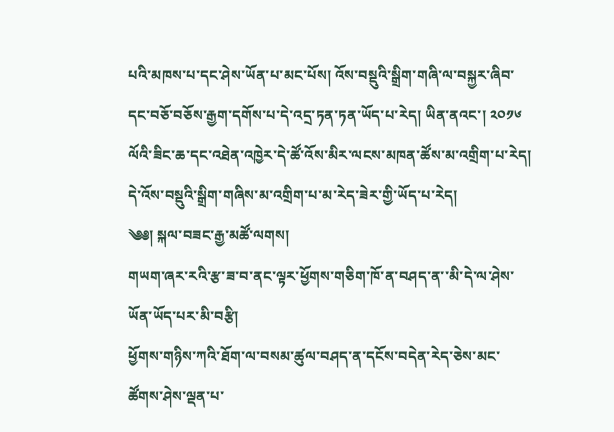པའི་མཁས་པ་དང་ཤེས་ཡོན་པ་མང་པོས། འོས་བསྡུའི་སྒྲིག་གཞི་ལ་བསྐྱར་ཞིབ་དང་བཅོ་བཅོས་རྒྱག་དགོས་པ་དེ་འདྲ་ཏན་ཏན་ཡོད་པ་རེད། ཡིན་ནའང་། ༢༠༡༦ ལོའི་ཟིང་ཆ་དང་འཐེན་འཁྱེར་དེ་ཚོ་འོས་མིར་ལངས་མཁན་ཚོས་མ་འགྲིག་པ་རེད། དེ་འོས་བསྡུའི་སྒྲིག་གཞིས་མ་འགྲིག་པ་མ་རེད་ཟེར་གྱི་ཡོད་པ་རེད།
༄༅། སྐལ་བཟང་རྒྱ་མཚོ་ལགས།
གཡག་ཞར་རའི་རྩ་ཟ་བ་ནང་ལྟར་ཕྱོགས་གཅིག་ཁོ་ན་བཤད་ན་་མི་དེ་ལ་ཤེས་ཡོན་ཡོད་པར་མི་བརྩི།
ཕྱོགས་གཉིས་ཀའི་ཐོག་ལ་བསམ་ཚུལ་བཤད་ན་དངོས་བདེན་རེད་ཅེས་མང་ཚོགས་ཤེས་ལྡན་པ་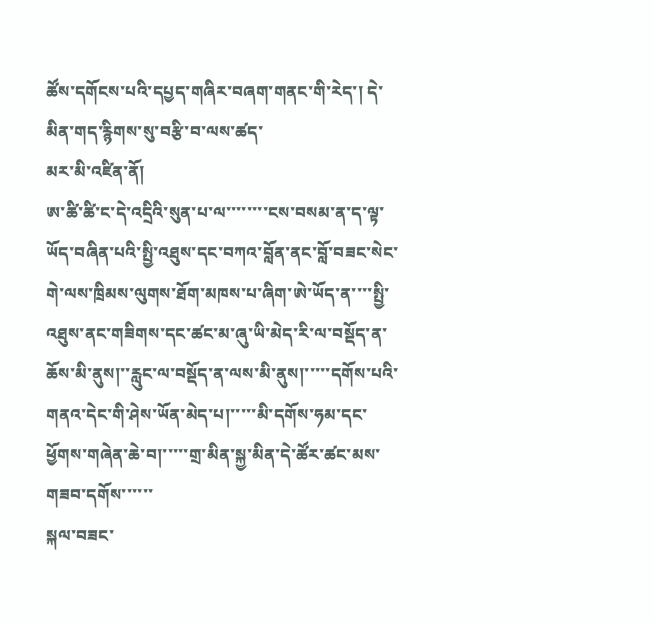ཚོས་དགོངས་པའི་དཔྱད་གཞིར་བཞག་གནང་གི་རེད་། དེ་མིན་གད་རྙིགས་སུ་བརྩི་བ་ལས་ཚད་
མར་མི་འཛིན་ནོ།
ཨ་ཚི་ཚི་ང་དེ་འདྲིའི་སུན་པ་ལ་་་་་་་་ངས་བསམ་ན་ད་ལྟ་ཡོད་བཞིན་པའི་སྤྱི་འཐུས་དང་བཀའ་བློན་ནང་བློ་བཟང་སེང་གེ་ལས་ཁྲིམས་ལུགས་ཐོག་མཁས་པ་ཞིག་ཨེ་ཡོད་ན་་་་སྤྱི་འཐུས་ནང་གཟིགས་དང་ཚང་མ་ཞུ་ཡི་མེད་རི་ལ་བསྡོད་ན་ཆོས་མི་ནུས།་་རླུང་ལ་བསྡོད་ན་ལས་མི་ནུས།་་་་་དགོས་པའི་གནའ་དེང་གི་ཤེས་ཡོན་མེད་པ།་་་་་མི་དགོས་ཧམ་དང་ཕྱོགས་གཞེན་ཆེ་བ།་་་་་གྲ་མིན་སྐྱ་མིན་དེ་ཚོར་ཚང་མས་གཟབ་དགོས་་་་་་
སྐལ་བཟང་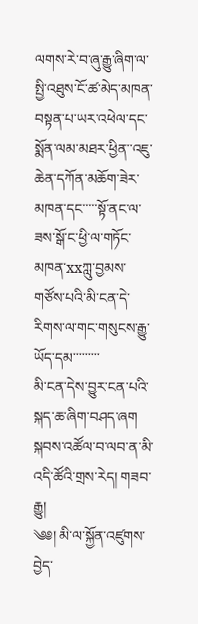ལགས་རེ་བ་ཞུ་རྒྱུ་ཞིག་ལ་སྤྱི་འཐུས་ངོ་ཚ་མེད་མཁན་བསྟན་པ་ཡར་འཕེལ་དང་སྨོན་ལམ་མཐར་ཕྱིན་་འཇུ་ཆེན་དཀོན་མཆོག་ཟེར་མཁན་དང་་་་་སྟོ་ནང་ལ་ཟས་སྒོ་ང་ཕྱི་ལ་གཏོང་མཁན་xxཀླུ་བྱམས་གཙོས་པའི་མི་ངན་དེ་རིགས་ལ་གང་གསུངས་རྒྱུ་ཡོད་དམ་་་་་་་་་
མི་ངན་དེས་བྱུར་ངན་པའི་སྐད་ཆ་ཞིག་བཤད་ཞག སྐབས་འཚོལ་བ་ལབ་ན་མི་འདི་ཚོའི་གྲས་རེད། གཟབ་རྒྱུ།
༄༅། མི་ལ་སྐྱོན་འཛུགས་བྱེད་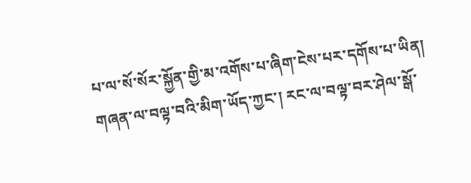པ་ལ་སོ་སོར་སྐྱོན་གྱི་མ་འགོས་པ་ཞིག་ངེས་པར་དགོས་པ་ཡིན།
གཞན་ལ་བལྟ་བའི་མིག་ཡོད་ཀྱང་། རང་ལ་བལྟ་བར་ཤེལ་སྒོ་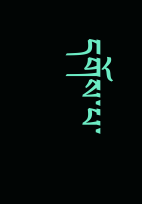དགོས་པ་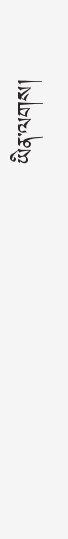ཡིན་ལགས།